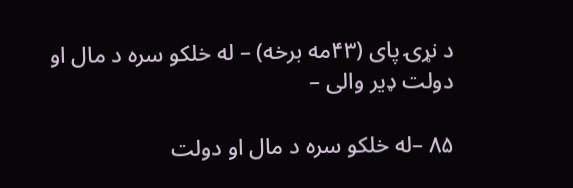د نړۍ پای (۴۳مه برخه) – له خلکو سره د مال او دولت ډير والی –

۸۵ –له خلکو سره د مال او دولت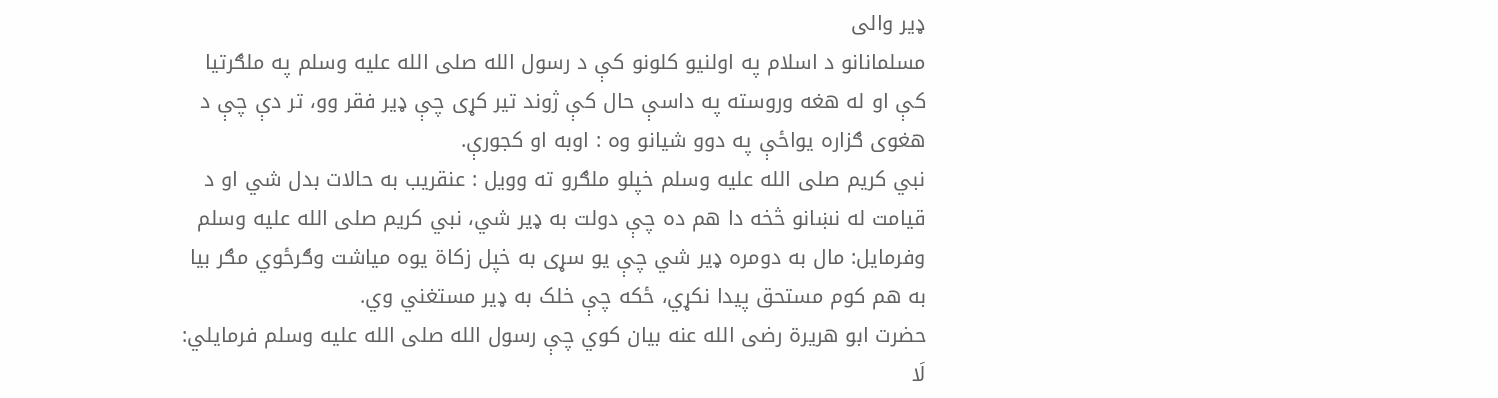ډير والی
مسلمانانو د اسلام په اولنيو کلونو کې د رسول الله صلی الله علیه وسلم په ملګرتيا کې او له هغه وروسته په داسې حال کې ژوند تير کړی چې ډير فقر وو، تر دې چې د هغوی ګزاره يواځې په دوو شيانو وه : اوبه او کجورې.
نبي کريم صلی الله علیه وسلم خپلو ملګرو ته وويل : عنقريب به حالات بدل شي او د قيامت له نښانو څخه دا هم ده چې دولت به ډير شي، نبي کريم صلی الله علیه وسلم وفرمايل: مال به دومره ډير شي چې يو سړی به خپل زکاة يوه مياشت وګرځوي مګر بيا به هم کوم مستحق پيدا نکړي، ځکه چې خلک به ډير مستغني وي.
حضرت ابو هريرة رضی الله عنه بيان کوي چې رسول الله صلی الله علیه وسلم فرمايلي:
لَا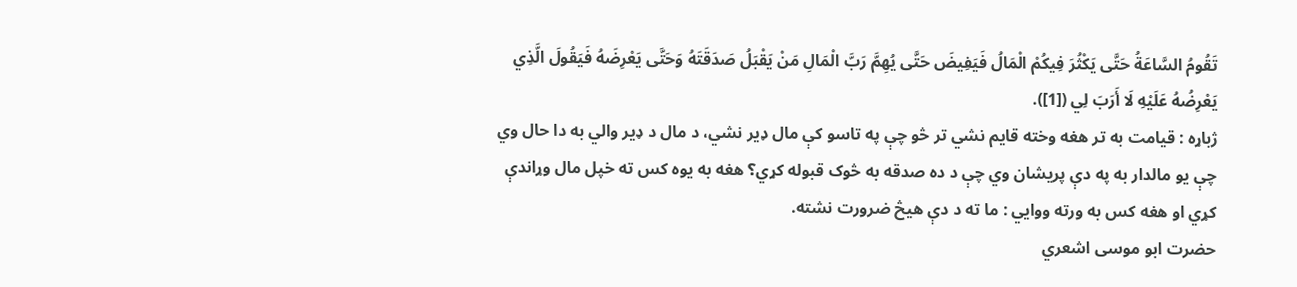تَقُومُ السَّاعَةُ حَتَّى يَكْثُرَ فِيكُمْ الْمَالُ فَيَفِيضَ حَتَّى يُهِمَّ رَبَّ الْمَالِ مَنْ يَقْبَلُ صَدَقَتَهُ وَحَتَّى يَعْرِضَهُ فَيَقُولَ الَّذِي يَعْرِضُهُ عَلَيْهِ لَا أَرَبَ لِي ([1]).
ژباړه : قيامت به تر هغه وخته قايم نشي تر څو چې په تاسو کې مال ډير نشي، د مال د ډير والي به دا حال وي چې يو مالدار به په دې پريشان وي چې د ده صدقه به څوک قبوله کړي؟ هغه به يوه کس ته خپل مال وړاندې کړي او هغه کس به ورته ووايي : ما ته د دې هيڅ ضرورت نشته.
حضرت ابو موسی اشعري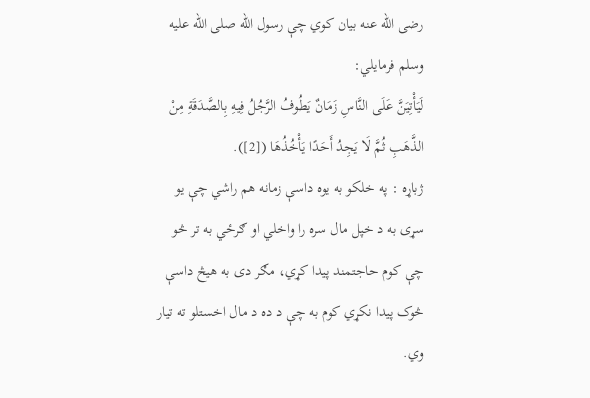رضی الله عنه بيان کوي چې رسول الله صلی الله علیه وسلم فرمايلي:
لَيَأْتِيَنَّ عَلَى النَّاسِ زَمَانٌ يَطُوفُ الرَّجُلُ فِيهِ بِالصَّدَقَةِ مِنْ الذَّهَبِ ثُمَّ لَا يَجِدُ أَحَدًا يَأْخُذُهَا ([2]).
ژباړه : په خلکو به يوه داسې زمانه هم راشي چې يو سړی به د خپل مال سره را واخلي او ګرځي به تر څو چې کوم حاجتمند پيدا کړي، مګر دی به هيڅ داسې څوک پيدا نکړي کوم به چې د ده د مال اخستلو ته تيار وي.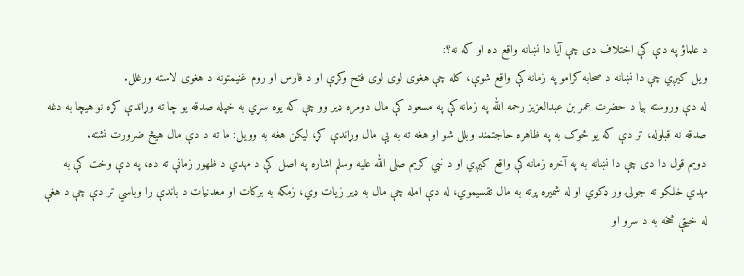د علماؤ په دې کې اختلاف دی چې آيا دا نښانه واقع ده او که نه؟:
ويل کيږي چې دا نښانه د صحابه کرامو په زمانه کې واقع شوې، کله چې هغوی لوی لوی فتح وکړې او د فارس او روم غنيمتونه د هغوی لاسته ورغلل.
له دې وروسته بيا د حضرت عمر بن عبدالعزيز رحمه الله په زمانه کې په مسعود کې مال دومره ډير وو چې که يوه سړي به خپله صدقه يو چا ته وړاندې کړه نو هيچا به دغه صدقه نه قبلوله، تر دې که يو څوک به په ظاهره حاجتمند وبلل شو او هغه ته به يې مال وړاندې کړ، ليکن هغه به وويل: ما ته د دې مال هيڅ ضرورت نشته.
دويم قول دا دی چې دا نښانه به په آخره زمانه کې واقع کيږي او د نبي کريم صلی الله علیه وسلم اشاره په اصل کې د مهدي د ظهور زمانې ته ده، په دې وخت کې به مهدي خلکو ته جولۍ ور ډکوي او له شميره پرته به مال تقسيموي، له دې امله چې مال به ډير زيات وي، زمکه به برکات او معدنيات د باندې را وباسي تر دې چې د هغې له خيټې څخه به د سرو او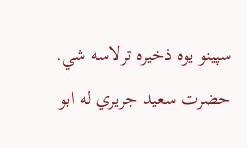سپينو يوه ذخيره ترلاسه شي.
حضرت سعيد جريري له ابو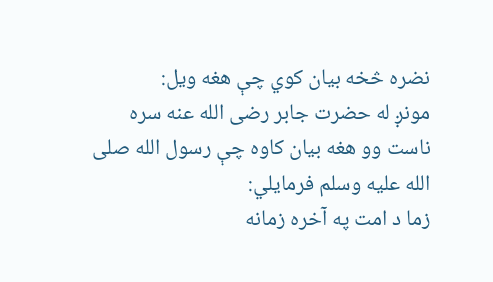نضره څخه بيان کوي چې هغه ويل:
مونږ له حضرت جابر رضی الله عنه سره ناست وو هغه بيان کاوه چې رسول الله صلی الله علیه وسلم فرمايلي:
زما د امت په آخره زمانه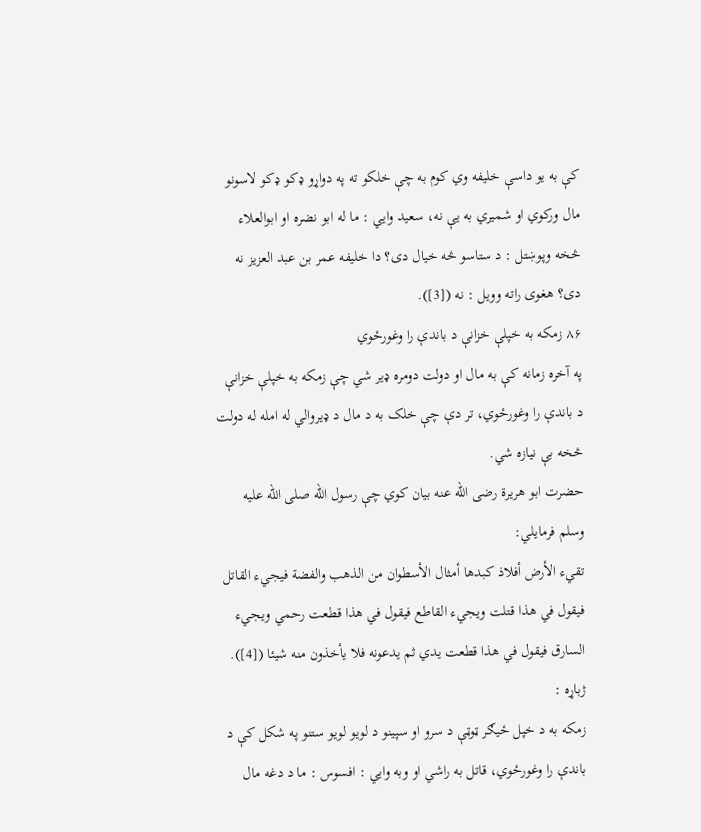کې به يو داسې خليفه وي کوم به چې خلکو ته په دواړو ډکو ډکو لاسونو مال ورکوي او شميري به يې نه، سعيد وايي : ما له ابو نضره او ابوالعلاء څخه وپوښتل : د ستاسو څه خيال دی؟ دا خليفه عمر بن عبد العزيز نه دی؟ هغوی راته وويل : نه ([3]).
۸۶ زمکه به خپلې خزانې د باندې را وغورځوي
په آخره زمانه کې به مال او دولت دومره ډير شي چې زمکه به خپلې خزانې د باندې را وغورځوي، تر دې چې خلک به د مال د ډيروالي له امله له دولت څخه بې نيازه شي.
حضرت ابو هريرة رضی الله عنه بيان کوي چې رسول الله صلی الله علیه وسلم فرمايلي:
تقيء الأرض أفلاذ كبدها أمثال الأسطوان من الذهب والفضة فيجيء القاتل فيقول في هذا قتلت ويجيء القاطع فيقول في هذا قطعت رحمي ويجيء السارق فيقول في هذا قطعت يدي ثم يدعونه فلا يأخذون منه شيئا ([4]).
ژباړه :
زمکه به د خپل ځيګر ټوټې د سرو او سپينو د لويو لويو ستنو په شکل کې د باندې را وغورځوي، قاتل به راشي او وبه وايي : افسوس : ما د دغه مال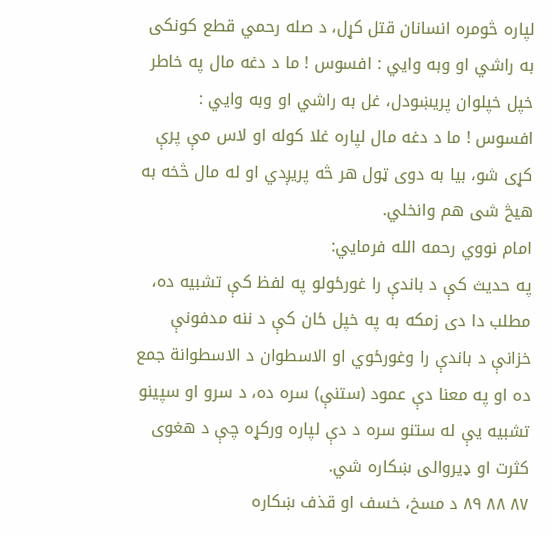لپاره څومره انسانان قتل کړل، د صله رحمي قطع کونکی به راشي او وبه وايي : افسوس ! ما د دغه مال په خاطر خپل خپلوان پريښودل، غل به راشي او وبه وايي : افسوس ! ما د دغه مال لپاره غلا کوله او لاس مې پرې کړی شو، بيا به دوی ټول هر څه پريږدي او له مال څخه به هيڅ شی هم وانخلي.
امام نووي رحمه الله فرمايي:
په حديث کې د باندې را غورځولو په لفظ کې تشبيه ده، مطلب دا دی زمکه به په خپل ځان کې د ننه مدفونې خزانې د باندې را وغورځوي او الاسطوان د الاسطوانة جمع ده او په معنا دې عمود (ستنې) سره ده، د سرو او سپينو تشبيه يې له ستنو سره د دې لپاره ورکړه چې د هغوی کثرت او ډيروالی ښکاره شي.
۸۷ ۸۸ ۸۹ د مسخ، خسف او قذف ښکاره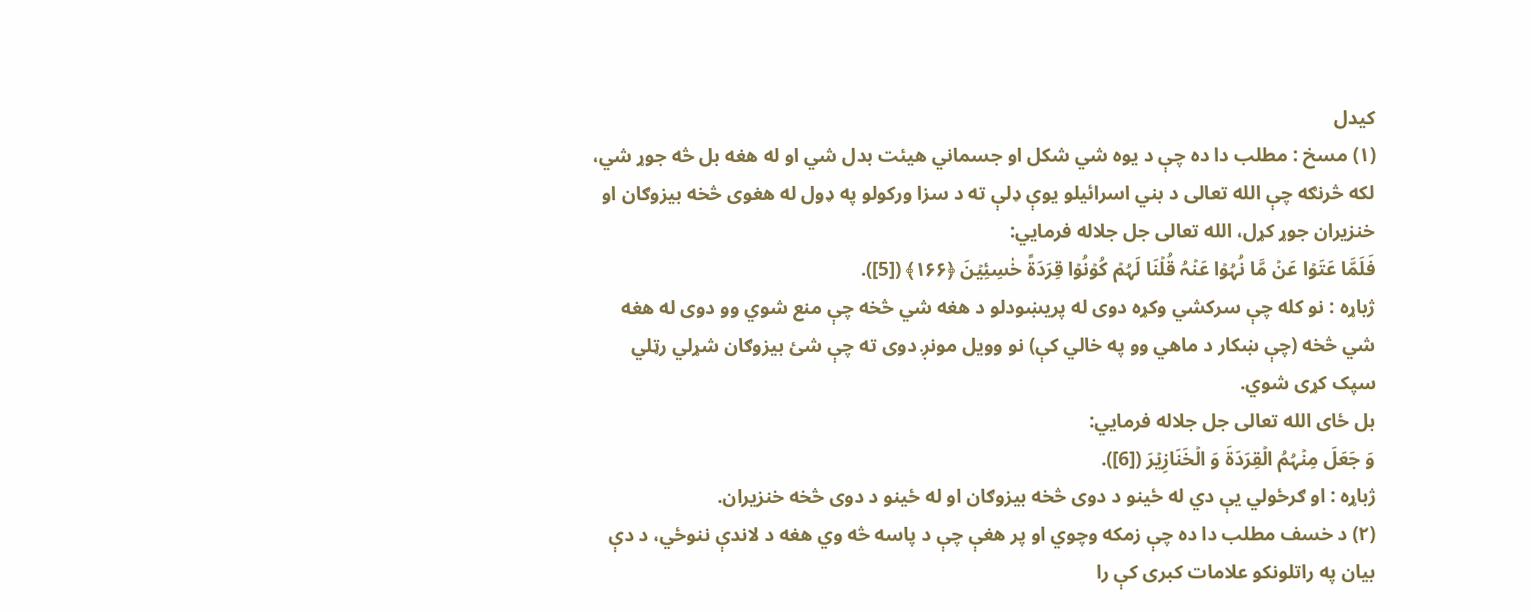کيدل
(۱) مسخ : مطلب دا ده چې د يوه شي شکل او جسماني هيئت بدل شي او له هغه بل څه جوړ شي، لکه څرنګه چې الله تعالی د بني اسرائيلو يوې ډلې ته د سزا ورکولو په ډول له هغوی څخه بيزوګان او خنزيران جوړ کړل، الله تعالی جل جلاله فرمايي:
فَلَمَّا عَتَوۡا عَنۡ مَّا نُہُوۡا عَنۡہُ قُلۡنَا لَہُمۡ کُوۡنُوۡا قِرَدَۃً خٰسِئِیۡنَ ﴿۱۶۶﴾ ([5]).
ژباړه : نو کله چې سرکشي وکړه دوی له پريښودلو د هغه شي څخه چې منع شوي وو دوی له هغه شي څخه (چې ښکار د ماهي وو په خالي کې) نو وويل مونږ دوی ته چې شئ بيزوګان شړلي رټلي سپک کړی شوي.
بل ځای الله تعالی جل جلاله فرمايي:
وَ جَعَلَ مِنۡہُمُ الۡقِرَدَۃَ وَ الۡخَنَازِیۡرَ ([6]).
ژباړه : او ګرځولي يې دي له ځينو د دوی څخه بيزوګان او له ځينو د دوی څخه خنزيران.
(۲) د خسف مطلب دا ده چې زمکه وچوي او پر هغې چې د پاسه څه وي هغه د لاندې ننوځي، د دې بيان په راتلونکو علامات کبری کې را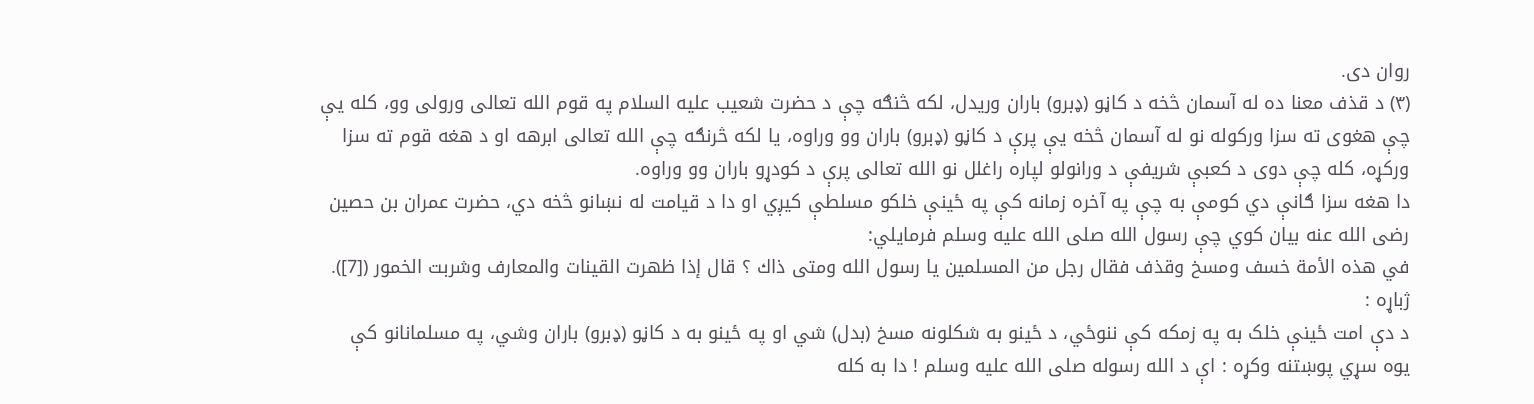روان دی.
(۳) د قذف معنا ده له آسمان څخه د کاڼو (ډبرو) باران وريدل، لکه څنګه چې د حضرت شعيب علیه السلام په قوم الله تعالی ورولی وو، کله يې چې هغوی ته سزا ورکوله نو له آسمان څخه يې پرې د کاڼو (ډبرو) باران وو وراوه، يا لکه څرنګه چې الله تعالی ابرهه او د هغه قوم ته سزا ورکړه، کله چې دوی د کعبې شريفې د ورانولو لپاره راغلل نو الله تعالی پرې د کودړو باران وو وراوه.
دا هغه سزا ګانې دي کومې به چې په آخره زمانه کې په ځينې خلکو مسلطې کيږي او دا د قيامت له نښانو څخه دي، حضرت عمران بن حصين رضی الله عنه بيان کوي چې رسول الله صلی الله علیه وسلم فرمايلي:
في هذه الأمة خسف ومسخ وقذف فقال رجل من المسلمين يا رسول الله ومتى ذاك ؟ قال إذا ظهرت القينات والمعارف وشربت الخمور ([7]).
ژباړه :
د دې امت ځينې خلک به په زمکه کې ننوځي، د ځينو به شکلونه مسخ (بدل) شي او په ځينو به د کاڼو (ډبرو) باران وشي، په مسلمانانو کې يوه سړي پوښتنه وکړه : اې د الله رسوله صلی الله علیه وسلم ! دا به کله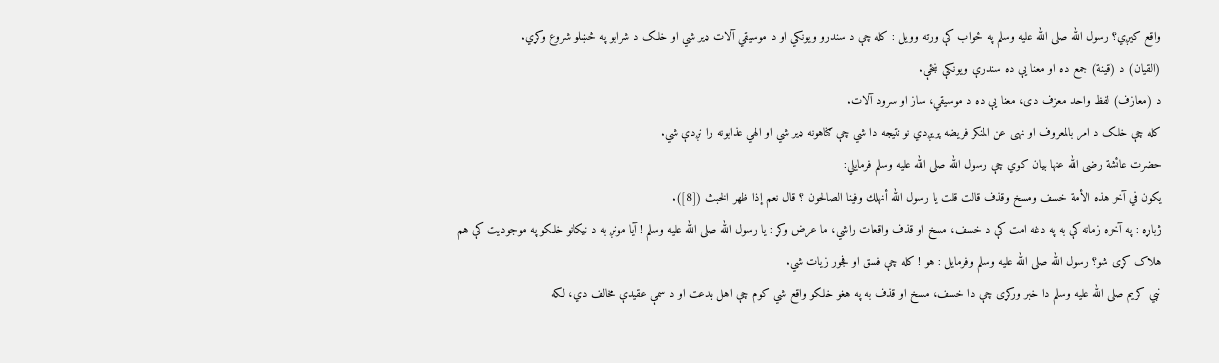واقع کيږي؟ رسول الله صلی الله علیه وسلم په ځواب کې ورته وويل : کله چې د سندرو ويونکي او د موسيقي آلات ډير شي او خلک د شرابو په څښلو شروع وکړي.
(القيان) د (قينة) جمع ده او معنا يې ده سندرې ويونکې ښځې.
د (معازف) لفظ واحد معزف دی، معنا يې ده د موسيقي، ساز او سرود آلات.
کله چې خلک د امر بالمعروف او نهی عن المنکر فريضه پريږدي نو نتيجه دا شي چې ګناهونه ډير شي او الهي عذابونه را نږدې شي.
حضرت عائشة رضی الله عنها بيان کوي چې رسول الله صلی الله علیه وسلم فرمايلي:
يكون في آخر هذه الأمة خسف ومسخ وقذف قالت قلت يا رسول الله أنهلك وفينا الصالحون ؟ قال نعم إذا ظهر الخبث ([8]).
ژباړه : په آخره زمانه کې به په دغه امت کې د خسف، مسخ او قذف واقعات راشي، ما عرض وکړ : يا رسول الله صلی الله علیه وسلم ! آيا مونږ به د نيکانو خلکو په موجوديت کې هم هلاک کړی شو؟ رسول الله صلی الله علیه وسلم وفرمايل : هو ! کله چې فسق او فجور زيات شي.
نبي کريم صلی الله علیه وسلم دا خبر ورکړی چې دا خسف، مسخ او قذف به په هغو خلکو واقع شي کوم چې اهل بدعت او د سمې عقيدې مخالف دي، لکه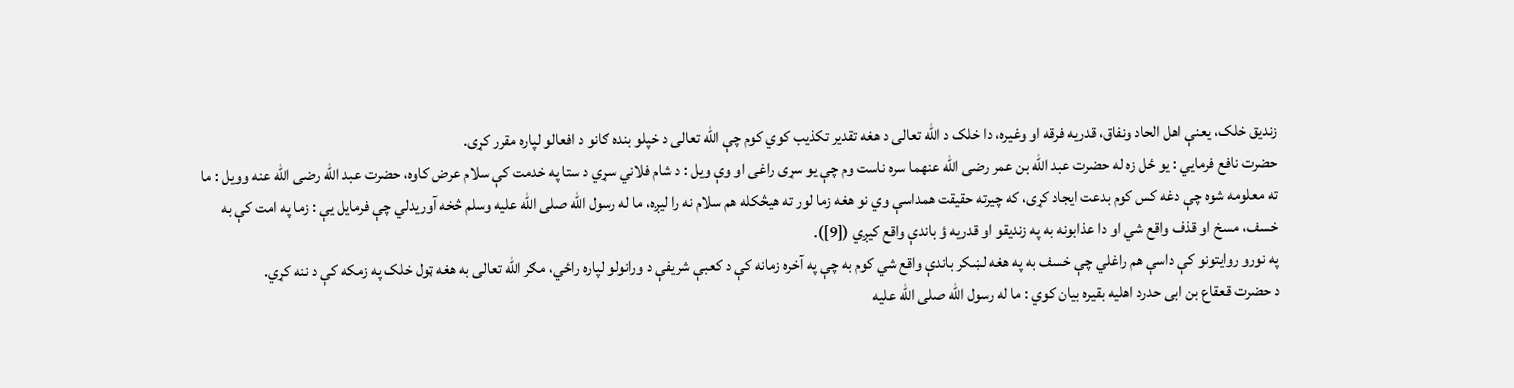زنديق خلک، يعنې اهل الحاد ونفاق، قدريه فرقه او وغيره، دا خلک د الله تعالی د هغه تقدير تکذيب کوي کوم چې الله تعالی د خپلو بنده ګانو د افعالو لپاره مقرر کړی.
حضرت نافع فرمايي : يو ځل زه له حضرت عبد الله بن عمر رضی الله عنهما سره ناست وم چې يو سړی راغی او وې ويل : د شام فلاني سړي د ستا په خدمت کې سلام عرض کاوه، حضرت عبد الله رضی الله عنه وويل : ما ته معلومه شوه چې دغه کس کوم بدعت ايجاد کړی، که چيرته حقيقت همداسې وي نو هغه زما لور ته هيڅکله هم سلام نه را ليږه، ما له رسول الله صلی الله علیه وسلم څخه آوريدلي چې فرمايل يې : زما په امت کې به خسف، مسخ او قذف واقع شي او دا عذابونه به په زنديقو او قدريه ؤ باندې واقع کيږي ([9]).
په نورو روايتونو کې داسې هم راغلي چې خسف به په هغه لښکر باندې واقع شي کوم به چې په آخره زمانه کې د کعبې شريفې د ورانولو لپاره راځي، مګر الله تعالی به هغه ټول خلک په زمکه کې د ننه کړي.
د حضرت قعقاع بن ابی حدرد اهليه بقيره بيان کوي : ما له رسول الله صلی الله علیه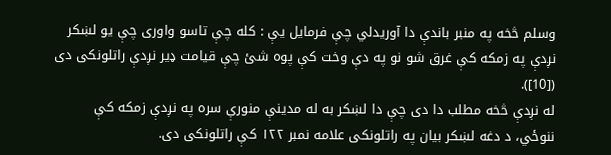وسلم څخه په منبر باندې دا آوريدلي چې فرمايل يې : کله چې تاسو واوری چې يو لښکر نږدې په زمکه کې غرق شو نو په دې وخت کې پوه شئ چې قيامت ډير نږدې راتلونکی دی ([10]).
له نږدې څخه مطلب دا دی چې دا لښکر به له مدينې منورې سره په نږدې زمکه کې ننوځي، د دغه لښکر بيان په راتلونکی علامه نمبر ۱۲۲ کې راتلونکی دی.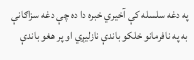په دغه سلسله کې آخيري خبره دا ده چې دغه سزاګانې به په نافرمانو خلکو باندې نازليږي او پر هغو باندې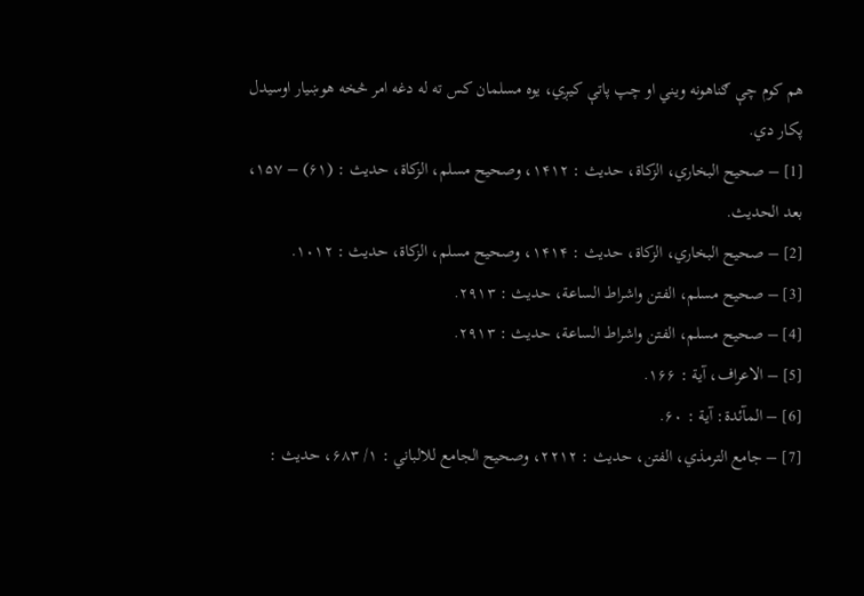هم کوم چې ګناهونه ويني او چپ پاتې کيږي، يوه مسلمان کس ته له دغه امر څخه هوښيار اوسيدل پکار دي.
[1] – صحيح البخاري، الزکاة، حديث : ۱۴۱۲، وصحيح مسلم، الزکاة، حديث : (۶۱) – ۱۵۷، بعد الحديث.
[2] – صحيح البخاري، الزکاة، حديث : ۱۴۱۴، وصحيح مسلم، الزکاة، حديث : ۱۰۱۲.
[3] – صحيح مسلم، الفتن واشراط الساعة، حديث : ۲۹۱۳.
[4] – صحيح مسلم، الفتن واشراط الساعة، حديث : ۲۹۱۳.
[5] – الاعراف، آية : ۱۶۶.
[6] – المآئدة: آية : ۶۰.
[7] – جامع الترمذي، الفتن، حديث : ۲۲۱۲، وصحيح الجامع للالباني : ۱/ ۶۸۳، حديث :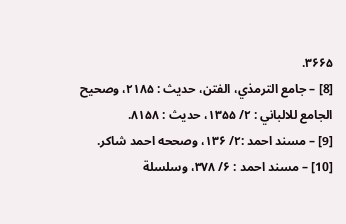۳۶۶۵.
[8] – جامع الترمذي، الفتن، حديث : ۲۱۸۵، وصحيح الجامع للالباني : ۲/ ۱۳۵۵، حديث : ۸۱۵۸.
[9] – مسند احمد :۲/ ۱۳۶، وصححه احمد شاکر.
[10] – مسند احمد : ۶/ ۳۷۸، وسلسلة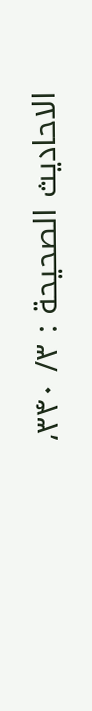الاحاديث الصحيحة : ۳/ ۳۴۰،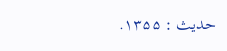حديث : ۱۳۵۵.